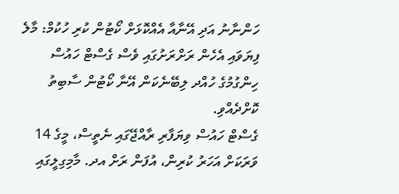ހަންނާނު އަދި އޭނާއާ އެއްކޮޅަށް ކޯޓުން ކުރި ހުކުމް: މާލެ ފިޔަވައި އެހެން ރަށްރަށުގައި ވެސް ގެސްޓް ހައުސް ހިންގުމުގެ ހުއްދ ލިބޭނެކަން އޭނާ ކޯޓުން ސާބިތު ކޮށްދެއްވި.
ގެސްޓް ހައުސް ވިޔަފާރި ރާއްޖޭގައި ނެތީސް، މީގެ 14 ވަރަކަށް އަހަރު ކުރިން، އުފަން ރަށް އދ. މާމިގިލީގައި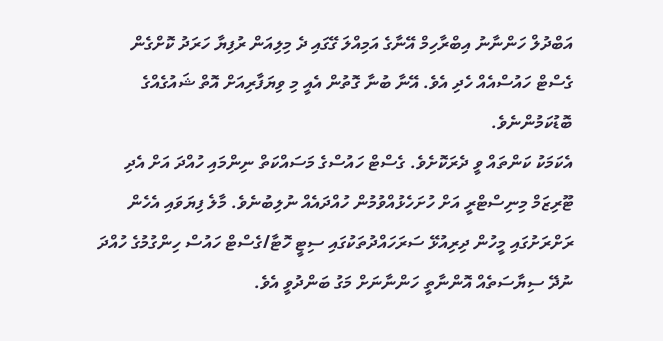އަބްދުލް ހަންނާނު އިބްރާހިމް އޭނާގެ އަމިއްލަ ގޭގައި ދެ މިލިއަން ރުފިޔާ ހަރަދު ކޮށްގެން ގެސްޓް ހައުސްއެއް ހެދި އެވެ. އޭނާ ބުނާ ގޮތުން އެއީ މި ވިޔަފާރިއަށް އޮތް ޝައުގެއްގެ ބޮޑުކަމުންނެވެ.
އެކަމަކު ކަންތައް ވީ ދެރަކޮށެވެ. ގެސްޓް ހައުސްގެ މަސައްކަތް ނިންމައި ހުއްދަ އަށް އެދި ޓޫރިޒަމް މިނިސްޓްރީ އަށް ހުށަހެޅުއްވުމުން ހުއްދައެއް ނުލިބުނެވެ. މާލެ ފިޔަވައި އެހެން ރަށްރަށުގައި މީހުން ދިރިއުޅޭ ސަރަހައްދުތަކުގައި ސިޓީ ހޮޓާ/ގެސްޓް ހައުސް ހިންގުމުގެ ހުއްދަ ނުދޭ ސިޔާސަތެއް އޮންނާތީ ހަންނާނަށް މަގު ބަންދުވީ އެވެ.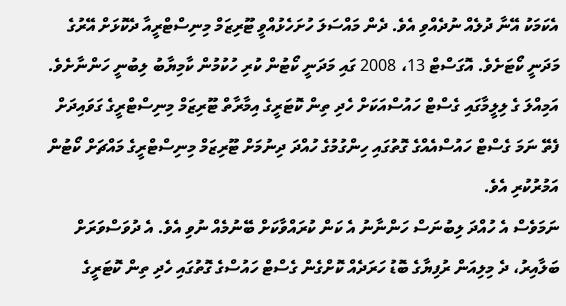އެކަމަކު އޭނާ ދުލެއް ނުދެއްވި އެވެ. ދެން މައްސަލަ ހުށަހެޅުއްވީ ޓޫރިޒަމް މިނިސްޓްރީއާ ދެކޮޅަށް އޭރުގެ މަދަނީ ކޯޓަށެވެ. އޮގަސްޓް 13، 2008 ގައި މަދަނީ ކޯޓުން ކުރި ހުކުމުން ކާމިޔާބު ލިބުނީ ހަންނާށެވެ. އަމިއްލަ ގެ ލިލީމާގައި ގެސްޓް ހައުސްއަކަށް ހެދި ތިން ކޮޓަރީގެ އިމާރާތް ޓޫރިޒަމް މިނިސްޓްރީގެ ގަވައިދަށް ފެތޭ ނަމަ ގެސްޓް ހައުސްއެއްގެ ގޮތުގައި ހިންގުމުގެ ހުއްދަ ދިނުމަށް ޓޫރިޒަމް މިނިސްޓްރީގެ މައްޗަށް ކޯޓުން އަމުރުކުރި އެވެ.
ނަމަވެސް އެ ހުއްދަ ލިބުނަސް ހަންނާނު އެ ކަން ކުރައްވާކަށް ބޭނުމެއް ނުވި އެވެ. އެ ދުވަސްވަރަށް ބަލާއިރު، ދެ މިލިއަން ރުފިޔާގެ ބޮޑު ހަރަދެއް ކޮށްގެން ގެސްޓް ހައުސްގެ ގޮތުގައި ހެދި ތިން ކޮޓަރީގެ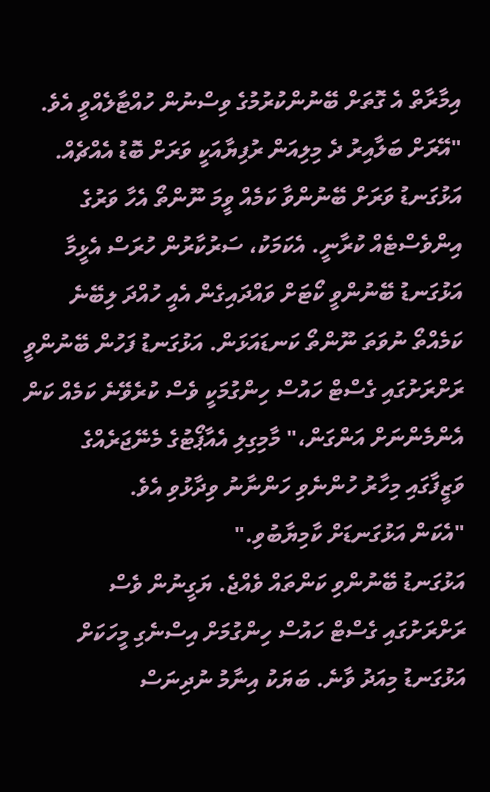އިމާރާތް އެ ގޮތަށް ބޭނުންކުރުމުގެ ވިސްނުން ހުއްޓާލެއްވީ އެވެ.
"އޭރަށް ބަލާއިރު ދެ މިލިއަން ރުފިޔާއަކީ ވަރަށް ބޮޑު އެއްޗެއް. އަޅުގަނޑު ވަރަށް ބޭނުންވާ ކަމެއް ވީމަ ނޫންތޯ އެހާ ވަރުގެ އިންވެސްޓެއް ކުރާނީ. އެކަމަކު، ސަރުކާރުން ހުރަސް އެޅީމާ އަޅުގަނޑު ބޭނުންވީ ކޯޓަށް ވައްދައިގެން އެއީ ހުއްދަ ލިބޭނެ ކަމެއްތޯ ނުވަތަ ނޫންތޯ ކަނޑައަޅަން. އަޅުގަނޑު ފަހުން ބޭނުންވީ ރަށްރަށުގައި ގެސްޓް ހައުސް ހިންގުމަކީ ވެސް ކުރެވޭނެ ކަމެއް ކަން އެންމެންނަށް އަންގަން،" މާމިގިލި އެއާޕޯޓުގެ މެނޭޖަރެއްގެ ވަޒީފާގައި މިހާރު ހުންނެވި ހަންނާނު ވިދާޅުވި އެވެ.
"އެކަން އަޅުގަނޑަށް ކާމިޔާބުވި."
އަޅުގަނޑު ބޭނުންވި ކަންތައް ވެއްޖެ. ޔަގީނުން ވެސް ރަށްރަށުގައި ގެސްޓް ހައުސް ހިންގުމަށް އިސްނެގި މީހަކަށް އަޅުގަނޑު މިއަދު ވާނެ. ބަޔަކު އިނާމު ނުދިނަސް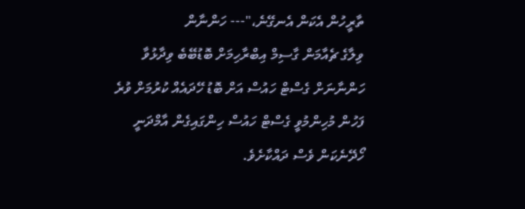ތާރީހުން އެކަން އެނގޭނެ،"--- ހަންނާން
ވިލާގެ ޗެއާމަން ގާސިމް އިބްރާހިމަށް ބޮޑުބޭބެ ވިދާޅުވާ ހަންނާނަށް ގެސްޓް ހައުސް އަށް ބޮޑު ހޭދައެއް ކުރުމަށް ވުރެ ފަހުން މުހިންމުވީ ގެސްޓް ހައުސް ހިންގައިގެން އާމްދަނީ ހޯދޭނެކަން ވެސް ދައްކާށެވެ.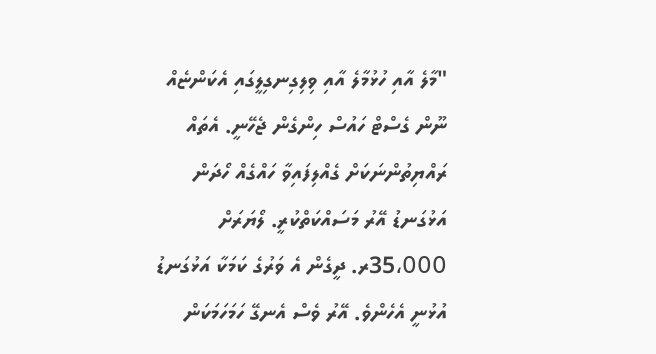"މާލެ އާއި ހުޅުމާލެ އާއި ވިލިގިނގިލީގައި އެކަންޏެއް ނޫން ގެސްޓް ހައުސް ހިންގެން ޖެހޭނީ. އެތައް ރައްޔިތުންނަކަށް ގެއްލިފައިވާ ހައްގެއް ހޯދަން އަޅުގަނޑު އޭރު މަސައްކަތްކުރީ. ލޯޔަރަށް 35،000ރ. ދީގެން އެ ވަރުގެ ކަމަކާ އަޅުގަނޑު އުޅުނީ އެހެންވެ. އޭރު ވެސް އެނގޭ ހަމަހަމަކަން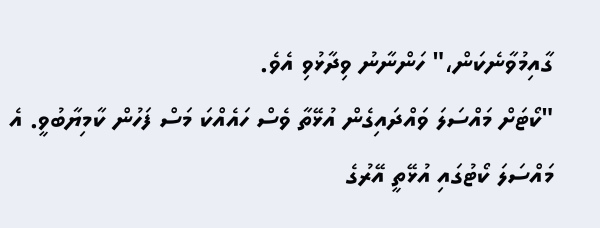ގާއިމުވާނެކަން،" ހަންނާނު ވިދާޅުވި އެވެ.
"ކޯޓަށް މައްސަލަ ވައްދައިގެން އުޅޭތާ ވެސް ހައެއްކަ މަސް ފަހުން ކާމިޔާބުވީ. އެ މައްސަލަ ކޯޓުގައި އުޅޭތީ އޭރުގެ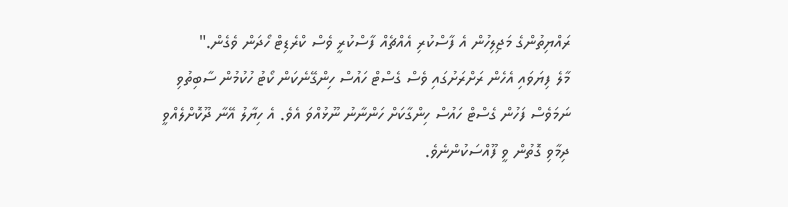ރައްޔިތުންގެ މަޖިލިހުން އެ ފާސްކުރި އެއްޗެއް ފާސްކުރީ ވެސް ކްރެޑިޓް ހޯދަން ވެގެން."
މާލެ ފިޔަވައި އެހެން ރަށްރަށުގައި ވެސް ގެސްޓް ހައުސް ހިންގޭނެކަން ކޯޓު ހުކުމުން ސާބިތުވި ނަމަވެސް ފަހުން ގެސްޓް ހައުސް ހިންގާކަށް ހަންނާނު ނޫޅުއްވަ އެވެ. އެ ހިޔާލު އޭނާ ދޫކޮށްލެއްވީ ދިމާވި ގޮތުން ވީ ފޫއްސަކުންނެވެ.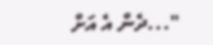"...ދެން އެ އަށް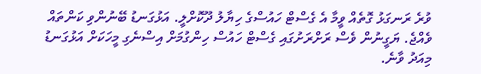ވުރެ ރަނގަޅު ގޮތެއް ވީމާ އެ ގެސްޓް ހައުސްގެ ހިޔާލު ދޫކޮށްލީ. އަޅުގަނޑު ބޭނުންވި ކަންތައް ވެއްޖެ. ޔަގީނުން ވެސް ރަށްރަށުގައި ގެސްޓް ހައުސް ހިންގުމަށް އިސްނެގި މީހަކަށް އަޅުގަނޑު މިއަދު ވާނެ.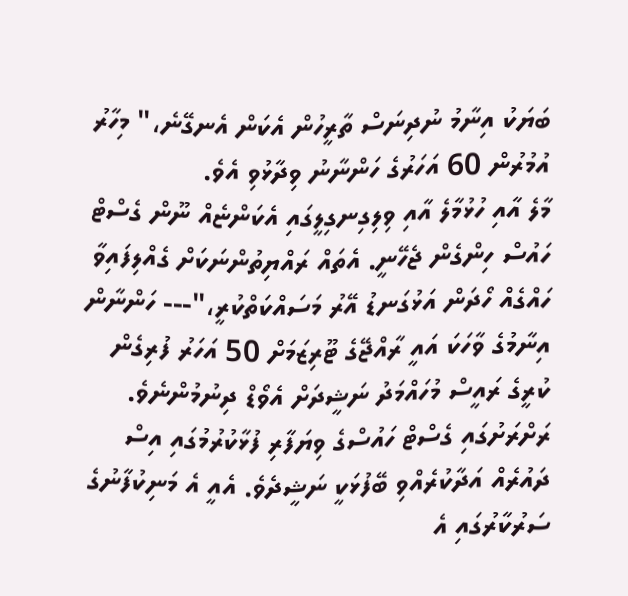ބަޔަކު އިނާމު ނުދިނަސް ތާރީހުން އެކަން އެނގޭނެ،" މިހާރު އުމުރުން 60 އަހަރުގެ ހަންނާނު ވިދާޅުވި އެވެ.
މާލެ އާއި ހުޅުމާލެ އާއި ވިލިގިނގިލީގައި އެކަންޏެއް ނޫން ގެސްޓް ހައުސް ހިންގެން ޖެހޭނީ. އެތައް ރައްޔިތުންނަކަށް ގެއްލިފައިވާ ހައްގެއް ހޯދަން އަޅުގަނޑު އޭރު މަސައްކަތްކުރީ،"--- ހަންނާން
އިނާމުގެ ވާހަކަ އައީ ރާއްޖޭގެ ޓޫރިޒަމަށް 50 އަހަރު ފުރިގެން ކުރީގެ ރައީސް މުހައްމަދު ނަޝީދަށް އެވޯޑް ދިނުމުންނެވެ. ރަށްރަށުގައި ގެސްޓް ހައުސްގެ ވިޔަފާރި ފުޅާކުރުމުގައި އިސް ދައުރެއް އަދާކުރެއްވި ބޭފުޅަކީ ނަޝީދެވެ. އެއީ އެ މަނިކުފާނުގެ ސަރުކާރުގައި އެ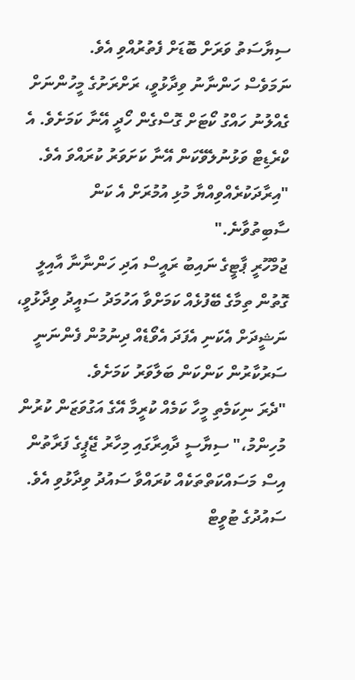ސިޔާސަތު ވަރަށް ބޮޑަށް ފެތުރުއްވި އެވެ.
ނަމަވެސް ހަންނާނު ވިދާޅުވީ، ރަށްރަށުގެ މީހުންނަށް ގެއްލުނު ހައްގު ކޯޓަށް ގޮސްގެން ހޯދީ އޭނާ ކަމަށެވެ. އެ ކްރެޑިޓް ވަޅުނުލެވޭކަން އޭނާ ކަށަވަރު ކުރައްވަ އެވެ.
"އިރާދަކުރެއްވިއްޔާ މުޅި އުމުރަށް އެ ކަން ސާބިތުވާނެ."
ޖުމްހޫރީ ޕާޓީގެ ނައިބު ރައީސް އަދި ހަންނާނާ އާއިލީ ގޮތުން ތިމާގެ ބޭފުޅެއް ކަމަށްވާ އަހުމަދު ސައީދު ވިދާޅުވީ، ނަޝީދަށް އެކަނި އެފަދަ އެވޯޑެއް ދިނުމުން ފެންނަނީ ސަރުކާރުން ކަންކަން ބަލާވަރު ކަމަށެވެ.
"ދެރަ ނިކަމެތި މީހާ ކަމެއް ކުރީމާ އޭގެ އަގުވަޒަން ކުރުން މުހިންމު،" ސިޔާސީ ދާއިރާގައި މިހާރު ޖޭޕީގެ ފަރާތުން އިސް މަސައްކަތްތަކެއް ކުރައްވާ ސައުދު ވިދާޅުވި އެވެ.
ސައުދުގެ ޓުވީޓް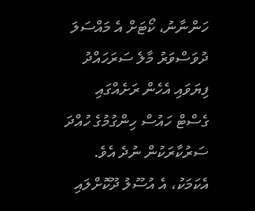ހަންނާނު، ކޯޓަށް އެ މައްސަލަ ދުވަސްވަރު މާލެ ސަރަހައްދު ފިޔަވައި އެހެން ރަށެއްގައި ގެސްޓް ހައުސް ހިންގުމުގެ ހުއްދަ ސަރުކާރަކުން ނުދެ އެވެ. އެކަމަކު، އެ އުސޫލު ދޫކޮށްލައި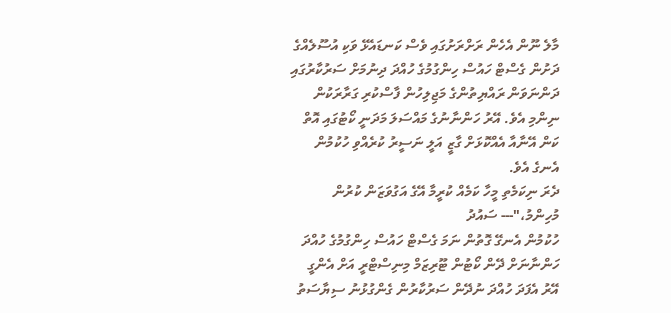މާލެ ނޫން އެހެން ރަށްރަށުގައި ވެސް ކަނޑައެޅޭ ވަކި އުސޫލެއްގެ ދަށުން ގެސްޓް ހައުސް ހިންގުމުގެ ހުއްދަ ދިނުމަށް ސަރުކާރުގައި ދަންނަވަން ރައްޔިތުންގެ މަޖިލިހުން ފާސްކުރި ގަރާރަކުން ނިންމި އެވެ. އޭރު ހަންނާނުގެ މައްސަލަ މަދަނީ ކޯޓުގައި އޮތް ކަން އޭނާއާ އެއްކޮޅަށް ގާޒީ އަލީ ނަސީރު ކުރެއްވި ހުކުމުން އެނގެ އެވެ.
ދެރަ ނިކަމެތި މީހާ ކަމެއް ކުރީމާ އޭގެ އަގުވަޒަން ކުރުން މުހިންމު،"--- ސައުދު
ހުކުމުން އެނގޭ ގޮތުން ނަމަ ގެސްޓް ހައުސް ހިންގުމުގެ ހުއްދަ ހަންނާނަށް ދޭން ކޯޓުން ޓޫރިޒަމް މިނިސްޓްރީ އަށް އެންގީ އޭރު އެފަދަ ހުއްދަ ނުދޭން ސަރުކާރުން ގެންގުޅުނު ސިޔާސަތު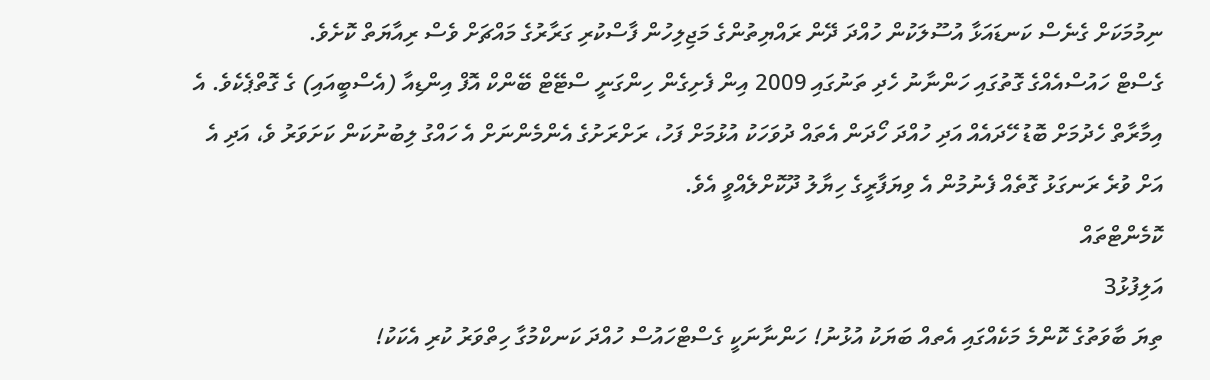ނިމުމަކަށް ގެނެސް ކަނޑައަޅާ އުސޫލަކުން ހުއްދަ ދޭން ރައްޔިތުންގެ މަޖިލިހުން ފާސްކުރި ގަރާރުގެ މައްޗަށް ވެސް ރިއާޔަތް ކޮށެވެ.
ގެސްޓް ހައުސްއެއްގެ ގޮތުގައި ހަންނާނު ހެދި ތަނުގައި 2009 އިން ފެށިގެން ހިންގަނީ ސްޓޭޓް ބޭންކް އޮފް އިންޑިއާ (އެސްބީއައި) ގެ ގޮތްޕެކެވެ. އެ އިމާރާތް ހެދުމަށް ބޮޑު ހޭދައެއް އަދި ހުއްދަ ހޯދަން އެތައް ދުވަހަކު އުޅުމަށް ފަހު، ރަށްރަށުގެ އެންމެންނަށް އެ ހައްގު ލިބުނުކަން ކަށަވަރު ވެ، އަދި އެ އަށް ވުރެ ރަނގަޅު ގޮތެއް ފެނުމުން އެ ވިޔަފާރީގެ ހިޔާލު ދޫކޮށްލެއްވީ އެވެ.
ކޮމެންޓްތައް
އަލިފުޅު3
ތިޔަ ބާވަތުގެ ކޮންމެ މަކެއްގައި އެތއް ބަޔަކު އުޅުނު! ހަންނާނަކީ ގެސްޓްހައުސް ހުއްދަ ކަނކްމުގާ ހިތްވަރު ކުރި އެކަކު!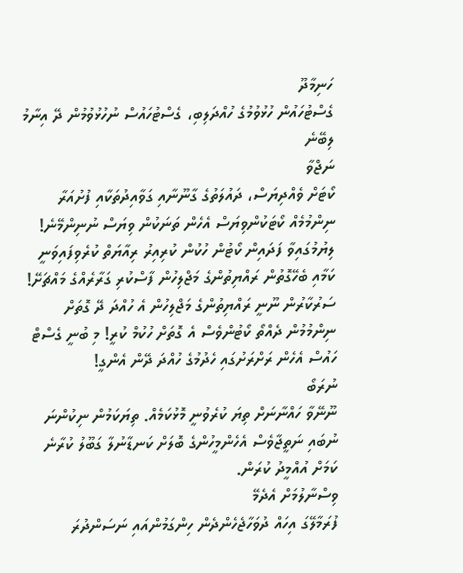ހަނިމާދޫ
ގެސްޓުހައުން ހުޅުވުމުގެ ހުއްދަލިބި، ގެސްޓުހައުސް ނުހުޅުވުމުން ދޭ އިނާމު ލިބޭނެ
ނަޖްވާ
ކޯޓަށް ވެއްދިޔަސް، ދައުލަތުގެ ގާނޫނާއި ގަވާއިދުތަކާއި ފުށުއަރާ ނިންމުމެއް ކޯޓަކުންވިޔަސް އެހެން ތަނަކުން ވިޔަސް ނުނިންމޭނެ! ލިޔުމުގައިވާ ފަދައިން ކޯޓުން ހުކުން ކުރިއިރު ރިއާޔަތް ކުރެވިފައިވަނީ ކަމާއި ބެހޭގޮތުން ރައްޔިތުންގެ މަޖްލިހުން ފާސްކުރި ގަރާރެއްގެ މައްޗަށޭ! ސަރުކާރުން ނޫނީ ރައްޔިތުންގެ މަޖްލިހުން އެ ހުއްދަ ދޭ ގޮތަށް ނިންމުމުން ދެއްތޯ ކޯޓުންވެސް އެ ގޮތަށް ހުކުމް ކުރީ! މި ބުނީ ގެސްޓް ހައުސް އެހެން ރަށްރަށުގައި ހެދުމުގެ ހުއްދަ ދޭން އެންގީ!
ނުރަބޯ
ނޫނޭވާ ހައްނާނަށް ތިޔަ ކުރެވުނީ މޮޅުކަމެއް. ތިޔަކަމުން ނިކުންނަ ނުބައި ނަތީޖާވެސް އެހެންމީހުންގެ ބޮލަށް ކަނޑާނުލާ ގަބޫލު ކުރާނެ ކަމަށް އުއްމީދު ކުރަން.
ވިސްނާލުމަށް އެދެމޭ
ފުރަމާލޭގަ އިހައް ދުވަހާޖެހެންދެން ހިންގަމުންއައި ނަސަންދުރަ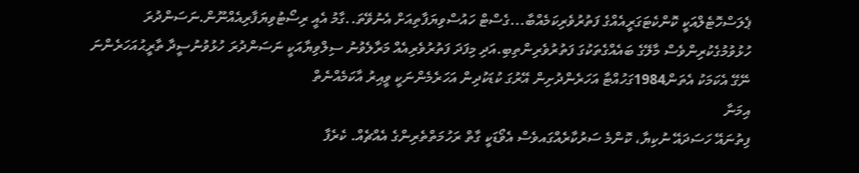ޕެލަސްހޮޓެލްއަކީ ކޮންކެޓަގަރީއެއްގެ ފަތުރުވެރިކަމެއްބާ...ގެސްޓް ހައުސްވިޔަފާތިއަށް އެނުވޭތަ..ގާމު އެއީ ރިސޯޓުވިޔަފާރިއެއްނޫން.ނަސަންދުރަ ހުޅުވުމުގެކުރިންވެސް މާލޭގެ ބައެއްގެތަކުގަ ފަތުރުވެރިންތިބި.އަދި މިފަދަ ފަތުރުވެރިއެއް މަރާލެވުނު ސިލްވިޔާއަކީ ނަސަންދުރަ ހުޅުވުނުސީދާ ތާރީޙުއަހަރެންނަ ނޭގޭ އެކަމަކު އެތަން1984ގަހުއްޓާ އަހަރެންދުށިން އޭރުގަ ކުޑަކުދިން އަހަރެމެންނަކީ ވީއިރު އާކަމެއްނެތް
އިމަނާ
ފިތުނައޭ ހަސަދައޭ ނުކިޔާ، ކޮންމެ ސަރުކާރެއްގައވެސް އެވޯޑަކީ ގާތް ރަހުމަތްތެރިންގެ އެއްޗެއް. ކެރެފާ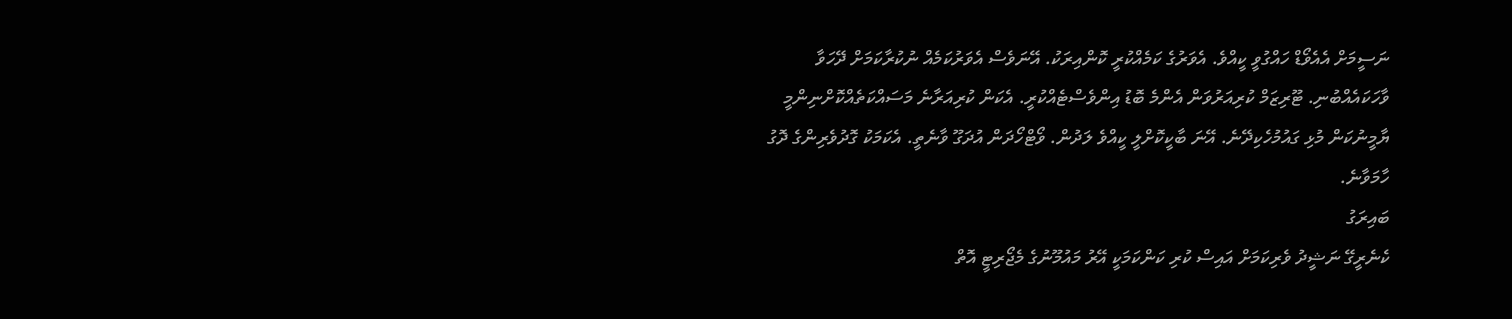ނަސީމަށް އެއެވޯޑް ހައްގުވީ ކީއްވެ. އެވަރުގެ ކަމެއްކުރީ ކޮންއިރަކު. އޭނަވެސް އެވަރުކަމެއް ނުކުރާކަމަށް ދޭހަވާ ވާހަކައެއްބުނި. ޓޫރިޒަމް ކުރިއަރުވަން އެންމެ ބޮޑު އިންވެސްޓެއްކުރީ. އެކަން ކުރިއަރާނެ މަސައްކަތެއްކޮށްނިންމީ ޔާމީނުކަން މުޅި ގައުމުހެކިދޭނެ. އޭނަ ބާކީކޮށްލީ ކީއްވެ ލަދުން. ވޯޓްހޯދަން އުދަގޫ ވާނެތީ. އެކަމަކު ގޮދުވެރިންގެ ދޮގު ހާމަވާނެ.
ބައިރަގު
ކެނެރީގޭ ނަޝީދު ވެރިކަމަށް އައިސް ކުރި ކަންކަމަކީ އޭރު މައުމޫނުގެ މެޖޯރިޓީ އޮތް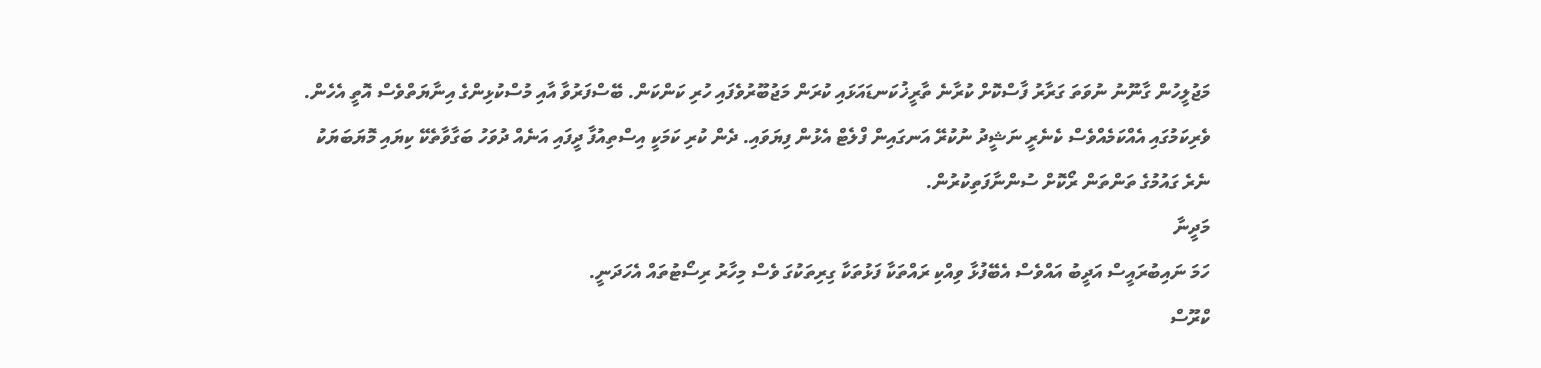މަޖުލީހުން ގާނޫނު ނުވަތަ ގަރާރު ފާސްކޮށް ކުރާނެ ތާރީޚުކަނޑައަޅައި ކުރަން މަޖުބޫރުވެފައި ހުރި ކަންކަން. ބޭސްފަރުވާ އާއި މުސްކުޅިންގެ އިނާޔަތްވެސް އޮތީ އެހެން. ވެރިކަމުގައި އެއްކަމެއްވެސް ކެނެރީ ނަޝީދު ނުކުރޭ އަނގައިން ފްލެޓް އެޅުން ފިޔަވައި. ދެން ކުރި ކަމަކީ އިސްތިއުފާ ދީފައި އަނެއް ދުވަހު ބަގާވާތެކޭ ކިޔައި މޮޔަބަޔަކު ނެރެ ގައުމުގެ ތަންތަން ރޯކޮށް ސުންނާފަތިކުރުން.
މަދީނާ
ހަމަ ނައިބުރައީސް އަދީބު އައްވެސް އެބޭފުޅާ ވިއްކި ރައްތަކާ ފަޅުތަކާ ގިރިތަކުގަ ވެސް މިހާރު ރިސޯޓުތައް އެހަދަނީ.
ކްރޫސް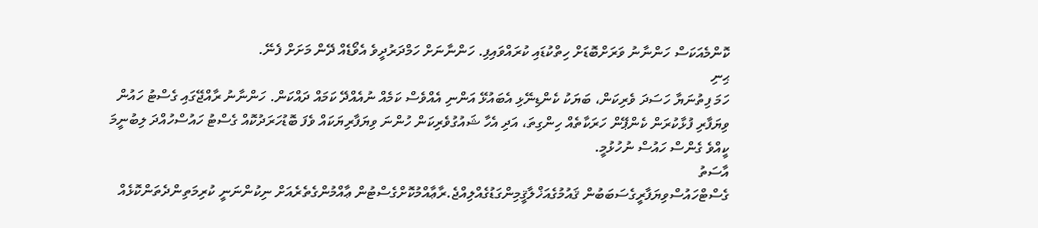ކޮންމެއަކަސް ހަންނާނު ވަރަށްބޮޑަށް ހިތްކުޑައި ކުރައްވައިފި. ހަންނާނަށް ހަމްދަރުދީވެ އެވޯޑެއް ދޭން މަށަށް ފެނޭ.
ޙިނި
ހަމަ ފިތުނަޔާ ހަސަދަ ވެރިކަން، ބަޔަކު ކެންޑިނޭޅި އެބައުޅޭ އަންނި އެއްވެސް ކަމެއް ނުއެއްދޭ ކަމައް ދައްކަން. ހަންނާނު ރާއްޖޭގައި ގެސްޓު ހައުން ވިޔަފާރި ފުޅާކުރަން ކެންޕޭން ހަރަކާތެއް ހިންގިތަ، އަދި އެހާ ޝައުގުވެރިކަން ހުންނަ ވިޔަފާރިޔަކައް ވެފަ ބޮޑުހަރަދުކޮއް ގެސްޓު ހައުސްހުއްދަ ލިބުނީމަ ކީއްވެ ގެންސް ހައުސް ނުހުޅުމީ.
އާސަތު
ގެސްޓްހައުސްވިޔަފާރީގެސަބަބުން ޤައުމުގެއަޚްލާޤީމިންގަޑުގެއްލިއްޖެ.ރާޢާއްމުކޮށްގެސްޓުން ޢާއްމުންގެތެރެއަށް ނިކުންނަނީ ކުރިމަތިންދެތަންކޮޅެއް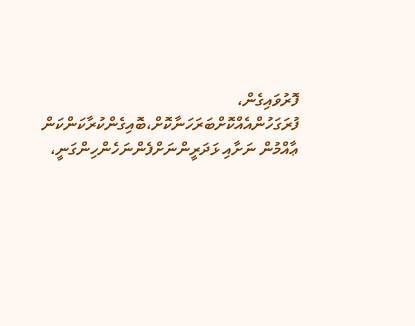ފޮރުވައިގެން، ފުރަގަހުންއެއްކޮށްބަރަހަނާކޮށް،ބޮއިގެންކުރާކަންކަން ޢާއްމުން ނަށާއި ޅަދަރީންނަށްފެންނަހެންހިންގަނީ،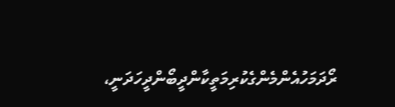ރޯދަމަހުއެންމެންގެކުރިމަތީކާންދީބޯންދީހަދަނީ،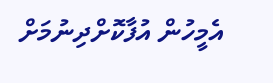އެމީހުން އުފާކޮށްދިނުމަށް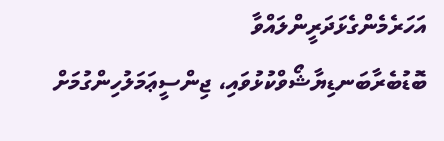އަހަރެމެންގެޅަދަރީންލައްވާ ބޮޑުބެރާބަނޑިޔާޝޯވްކުޅުވައި، ޖިންސީޢަމަލުހިންގުމަށް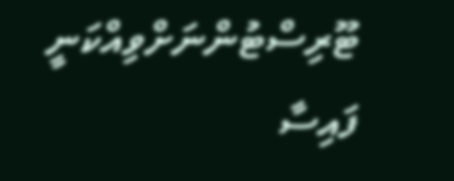ޓޫރިސްޓުންނަށްވިއްކަނީ ފައިސާ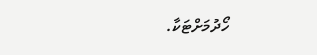ހޯދުމަށްޓަކާ.